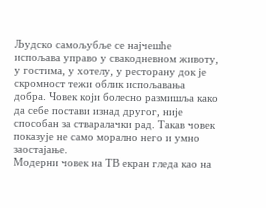Људско самољубље се најчешће испољава управо у свакодневном животу, у гостима, у хотелу, у ресторану док је скромност тежи облик испољавања добра. Човек који болесно размишља како да себе постави изнад другог, није способан за стваралачки рад. Такав човек показује не само морално него и умно заостајање.
Модерни човек на ТВ екран гледа као на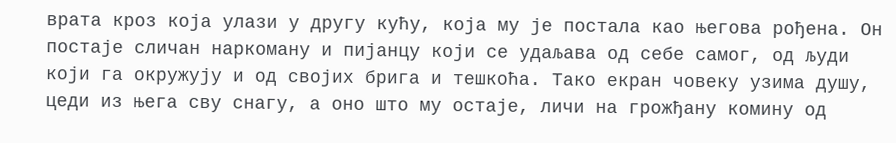врата кроз која улази у другу кућу, која му је постала као његова рођена. Он постаје сличан наркоману и пијанцу који се удаљава од себе самог, од људи који га окружују и од својих брига и тешкоћа. Тако екран човеку узима душу, цеди из њега сву снагу, а оно што му остаје, личи на грожђану комину од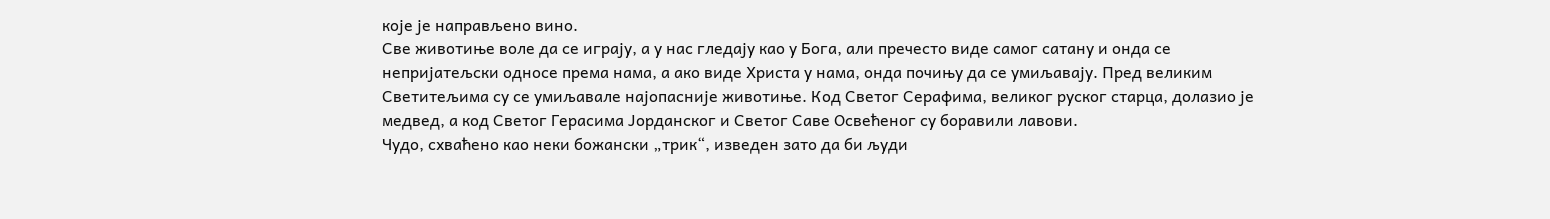које је направљено вино.
Све животиње воле да се играју, а у нас гледају као у Бога, али пречесто виде самог сатану и онда се непријатељски односе према нама, а ако виде Христа у нама, онда почињу да се умиљавају. Пред великим Светитељима су се умиљавале најопасније животиње. Код Светог Серафима, великог руског старца, долазио је медвед, а код Светог Герасима Јорданског и Светог Саве Освећеног су боравили лавови.
Чудо, схваћено као неки божански „трик“, изведен зато да би људи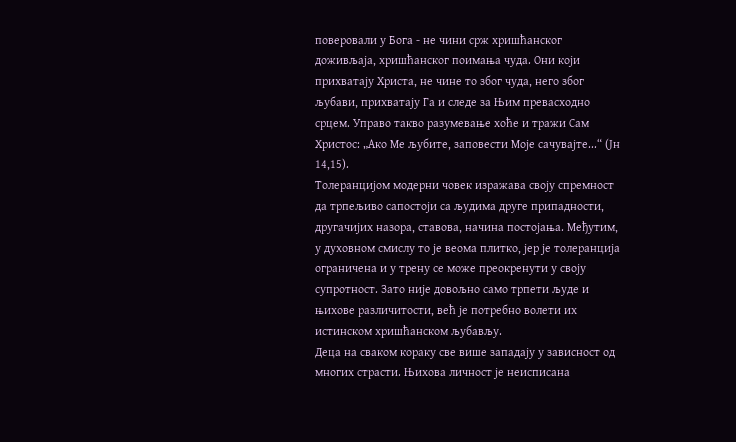поверовали у Бога - не чини срж хришћанског доживљаја, хришћанског поимања чуда. Они који прихватају Христа, не чине то због чуда, него због љубави, прихватају Га и следе за Њим превасходно срцем. Управо такво разумевање хоће и тражи Сам Христос: „Ако Ме љубите, заповести Моје сачувајте...“ (Јн 14,15).
Толеранцијом модерни човек изражава своју спремност да трпељиво сапостоји са људима друге припадности, другачијих назора, ставова, начина постојања. Међутим, у духовном смислу то је веома плитко, јер је толеранција ограничена и у трену се може преокренути у своју супротност. Зато није довољно само трпети људе и њихове различитости, већ је потребно волети их истинском хришћанском љубављу.
Деца на сваком кораку све више западају у зависност од многих страсти. Њихова личност је неисписана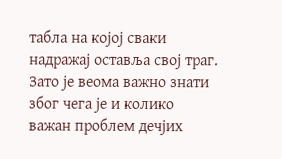табла на којој сваки надражај оставља свој траг. Зато је веома важно знати због чега је и колико важан проблем дечјих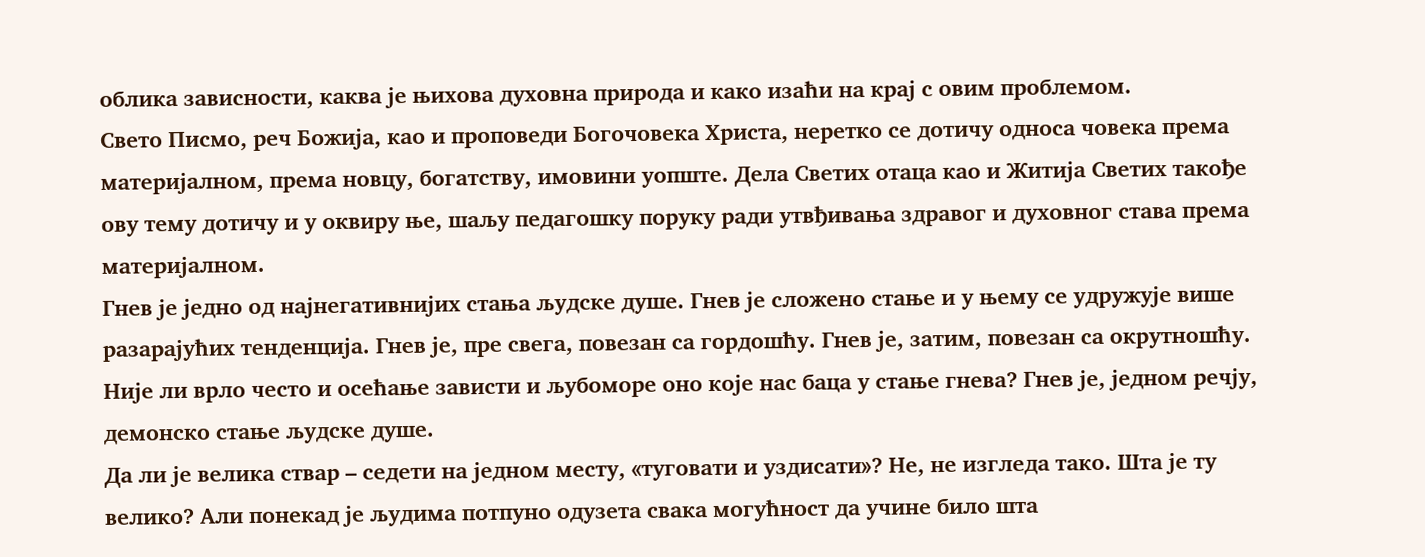облика зависности, каква је њихова духовна природа и како изаћи на крај с овим проблемом.
Свето Писмо, реч Божија, као и проповеди Богочовека Христа, неретко се дотичу односа човека према материјалном, према новцу, богатству, имовини уопште. Дела Светих отаца као и Житија Светих такође ову тему дотичу и у оквиру ње, шаљу педагошку поруку ради утвђивања здравог и духовног става према материјалном.
Гнев је једно од најнегативнијих стања људске душе. Гнев је сложено стање и у њему се удружује више разарајућих тенденција. Гнев је, пре свега, повезан са гордошћу. Гнев је, затим, повезан са окрутношћу. Није ли врло често и осећање зависти и љубоморе оно које нас баца у стање гнева? Гнев је, једном речју, демонско стање људске душе.
Да ли је велика ствар – седети на једном месту, «туговати и уздисати»? Не, не изгледа тако. Шта је ту велико? Али понекад је људима потпуно одузета свака могућност да учине било шта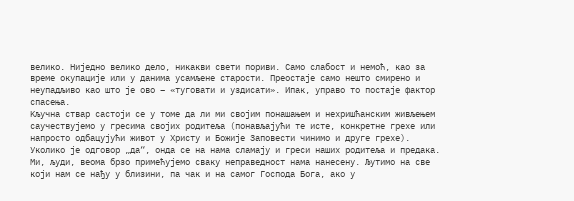велико. Ниједно велико дело, никакви свети пориви. Само слабост и немоћ, као за време окупације или у данима усамљене старости. Преостаје само нешто смирено и неупадљиво као што је ово – «туговати и уздисати». Ипак, управо то постаје фактор спасења.
Kључна ствар састоји се у томе да ли ми својим понашањем и нехришћанским живљењем саучествујемо у гресима својих родитеља (понављајући те исте, конкретне грехе или напросто одбацујући живот у Христу и Божије Заповести чинимо и друге грехе). Уколико је одговор „да“, онда се на нама сламају и греси наших родитеља и предака.
Ми, људи, веома брзо примећујемо сваку неправедност нама нанесену. Љутимо на све који нам се нађу у близини, па чак и на самог Господа Бога, ако у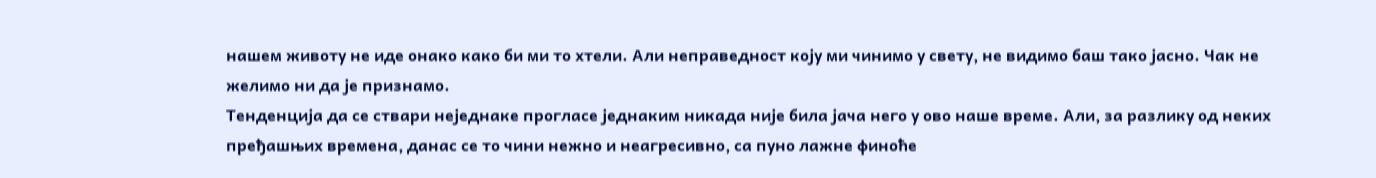нашем животу не иде онако како би ми то хтели. Али неправедност коју ми чинимо у свету, не видимо баш тако јасно. Чак не желимо ни да је признамо.
Тенденција да се ствари неједнаке прогласе једнаким никада није била јача него у ово наше време. Али, за разлику од неких пређашњих времена, данас се то чини нежно и неагресивно, са пуно лажне финоће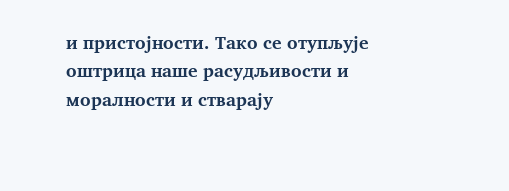и пристојности. Тако се отупљује оштрица наше расудљивости и моралности и стварају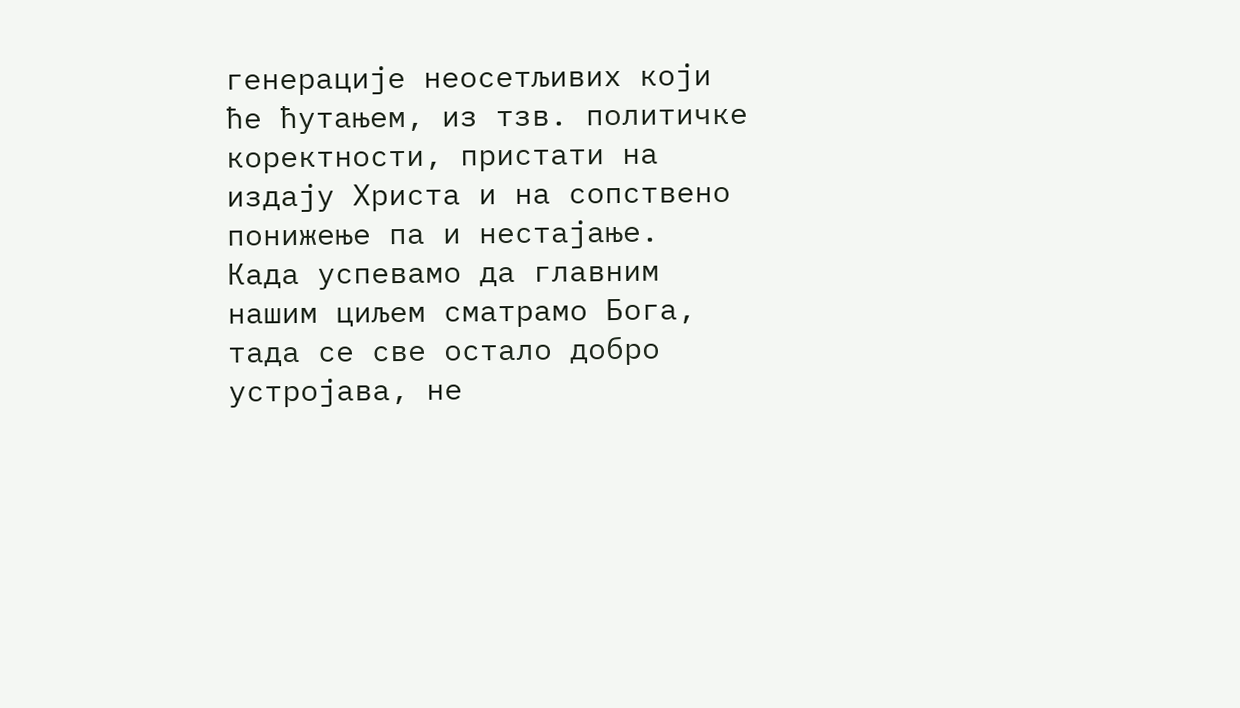генерације неосетљивих који ће ћутањем, из тзв. политичке коректности, пристати на издају Христа и на сопствено понижење па и нестајање.
Када успевамо да главним нашим циљем сматрамо Бога, тада се све остало добро устројава, не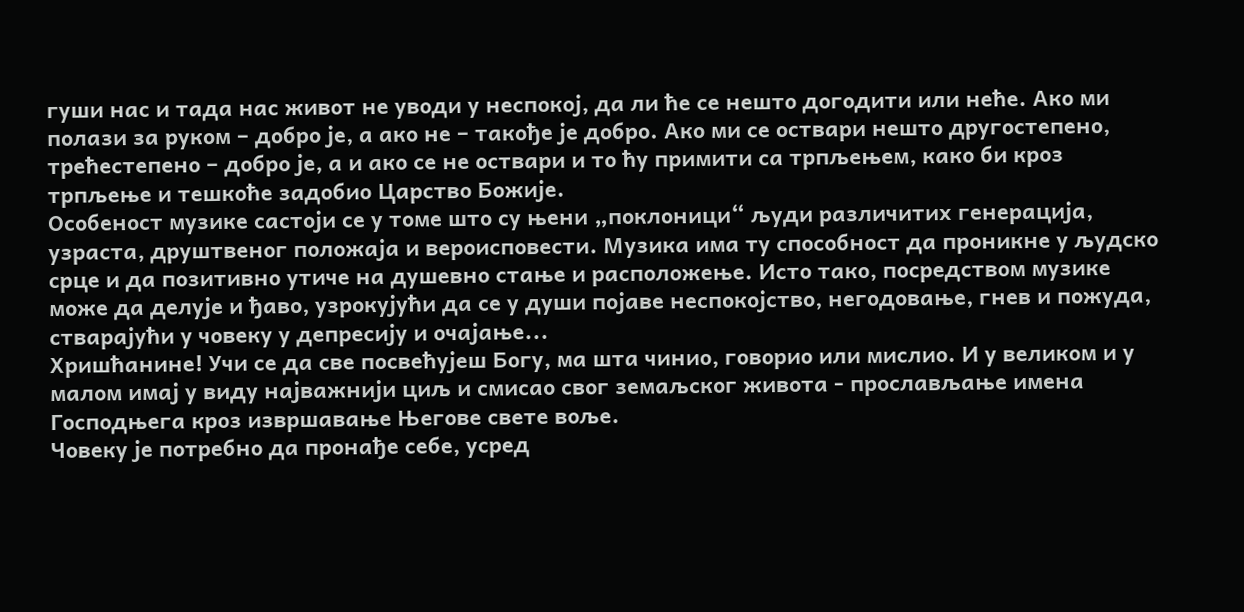гуши нас и тада нас живот не уводи у неспокој, да ли ће се нешто догодити или неће. Ако ми полази за руком – добро је, а ако не – такође је добро. Ако ми се оствари нешто другостепено, трећестепено – добро је, а и ако се не оствари и то ћу примити са трпљењем, како би кроз трпљење и тешкоће задобио Царство Божије.
Особеност музике састоји се у томе што су њени „поклоници“ људи различитих генерација, узраста, друштвеног положаја и вероисповести. Музика има ту способност да проникне у људско срце и да позитивно утиче на душевно стање и расположење. Исто тако, посредством музике може да делује и ђаво, узрокујући да се у души појаве неспокојство, негодовање, гнев и пожуда, стварајући у човеку у депресију и очајање...
Хришћанине! Учи се да све посвећујеш Богу, ма шта чинио, говорио или мислио. И у великом и у малом имај у виду најважнији циљ и смисао свог земаљског живота - прослављање имена Господњега кроз извршавање Његове свете воље.
Човеку је потребно да пронађе себе, усред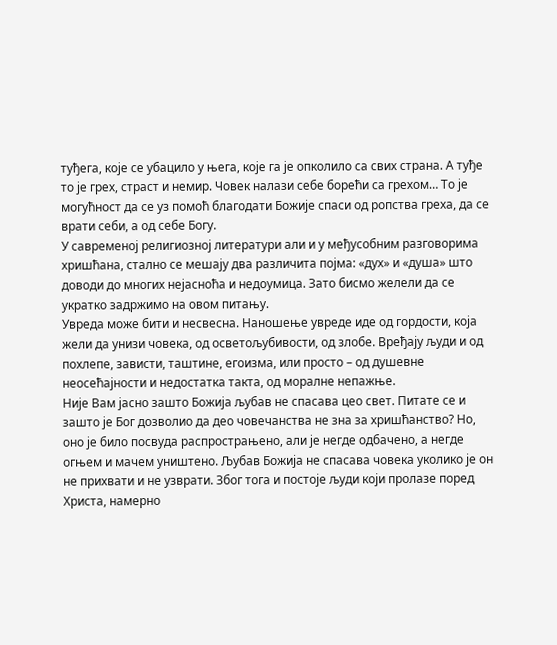туђега, које се убацило у њега, које га је опколило са свих страна. А туђе то је грех, страст и немир. Човек налази себе борећи са грехом… То је могућност да се уз помоћ благодати Божије спаси од ропства греха, да се врати себи, а од себе Богу.
У савременој религиозној литератури али и у међусобним разговорима хришћана, стално се мешају два различита појма: «дух» и «душа» што доводи до многих нејасноћа и недоумица. Зато бисмо желели да се укратко задржимо на овом питању.
Увреда може бити и несвесна. Наношење увреде иде од гордости, која жели да унизи човека, од осветољубивости, од злобе. Вређају људи и од похлепе, зависти, таштине, егоизма, или просто – од душевне неосећајности и недостатка такта, од моралне непажње.
Није Вам јасно зашто Божија љубав не спасава цео свет. Питате се и зашто је Бог дозволио да део човечанства не зна за хришћанство? Но, оно је било посвуда распрострањено, али је негде одбачено, а негде огњем и мачем уништено. Љубав Божија не спасава човека уколико је он не прихвати и не узврати. Због тога и постоје људи који пролазе поред Христа, намерно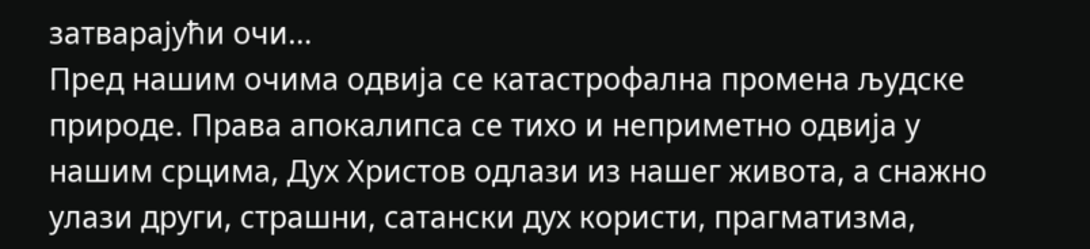затварајући очи...
Пред нашим очима одвија се катастрофална промена људске природе. Права апокалипса се тихо и неприметно одвија у нашим срцима, Дух Христов одлази из нашег живота, а снажно улази други, страшни, сатански дух користи, прагматизма,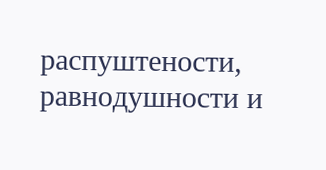распуштености, равнодушности и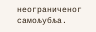неограниченог самољубља.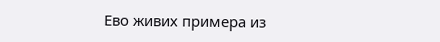Ево живих примера из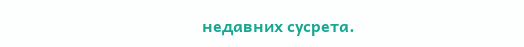недавних сусрета.